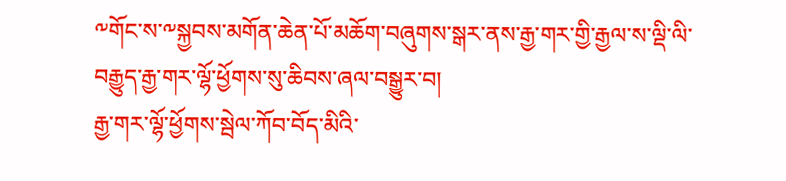༸གོང་ས་༸སྐྱབས་མགོན་ཆེན་པོ་མཆོག་བཞུགས་སྒར་ནས་རྒྱ་གར་གྱི་རྒྱལ་ས་ལྡི་ལི་བརྒྱུད་རྒྱ་གར་ལྷོ་ཕྱོགས་སུ་ཆིབས་ཞལ་བསྒྱུར་བ།
རྒྱ་གར་ལྷོ་ཕྱོགས་སྦེལ་ཀོབ་བོད་མིའི་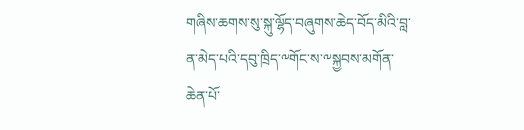གཞིས་ཆགས་སུ་སྐུ་ལྷོད་བཞུགས་ཆེད་བོད་མིའི་བླ་ན་མེད་པའི་དབུ་ཁྲིད་༸གོང་ས་༸སྐྱབས་མགོན་ཆེན་པོ་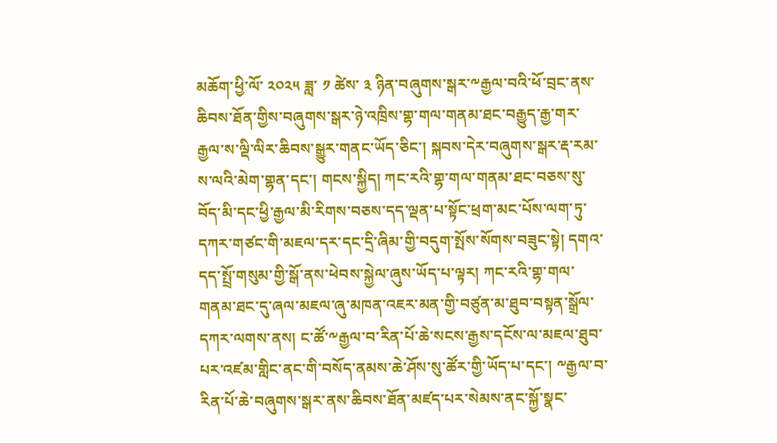མཆོག་ཕྱི་ལོ་ ༢༠༢༥ ཟླ་ ༡ ཚེས་ ༣ ཉིན་བཞུགས་སྒར་༸རྒྱལ་བའི་ཕོ་བྲང་ནས་ཆིབས་ཐོན་གྱིས་བཞུགས་སྒར་ཉེ་འཁྲིས་གྷ་གལ་གནམ་ཐང་བརྒྱུད་རྒྱ་གར་རྒྱལ་ས་ལྡི་ལིར་ཆིབས་སྒྱུར་གནང་ཡོད་ཅིང་། སྐབས་དེར་བཞུགས་སྒར་རྡ་རམ་ས་ལའི་མེག་གྷན་དང་། གངས་སྐྱིད། ཀང་རའི་གྷ་གལ་གནམ་ཐང་བཅས་སུ་བོད་མི་དང་ཕྱི་རྒྱལ་མི་རིགས་བཅས་དད་ལྡན་པ་སྟོང་ཕྲག་མང་པོས་ལག་ཏུ་དཀར་གཙང་གི་མཇལ་དར་དང་དྲི་ཞིམ་གྱི་བདུག་སྤོས་སོགས་བཟུང་སྟེ། དགའ་དད་སྤྲོ་གསུམ་གྱི་སྒོ་ནས་ཕེབས་སྐྱེལ་ཞུས་ཡོད་པ་ལྟར། ཀང་རའི་གྷ་གལ་གནམ་ཐང་དུ་ཞལ་མཇལ་ཞུ་མཁན་འཇར་མན་གྱི་བཙུན་མ་ཐུབ་བསྟན་སྒྲོལ་དཀར་ལགས་ནས། ང་ཚོ་༸རྒྱལ་བ་རིན་པོ་ཆེ་སངས་རྒྱས་དངོས་ལ་མཇལ་ཐུབ་པར་འཛམ་གླིང་ནང་གི་བསོད་ནམས་ཆེ་ཤོས་སུ་ཚོར་གྱི་ཡོད་པ་དང་། ༸རྒྱལ་བ་རིན་པོ་ཆེ་བཞུགས་སྒར་ནས་ཆིབས་ཐོན་མཛད་པར་སེམས་ནང་སྐྱོ་སྣང་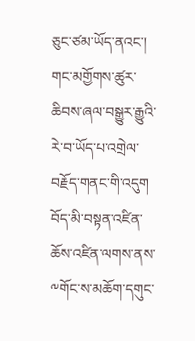ཅུང་ཙམ་ཡོད་ནའང་། གང་མགྱོགས་ཚུར་ཆིབས་ཞལ་བསྒྱུར་རྒྱུའི་རེ་བ་ཡོད་པ་འགྲེལ་བརྗོད་གནང་གི་འདུག
བོད་མི་བསྟན་འཛིན་ཆོས་འཛིན་ལགས་ནས་༸གོང་ས་མཆོག་དགུང་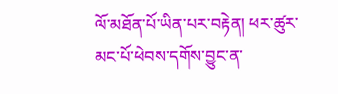ལོ་མཐོན་པོ་ཡིན་པར་བརྟེན། ཕར་ཚུར་མང་པོ་ཕེབས་དགོས་བྱུང་ན་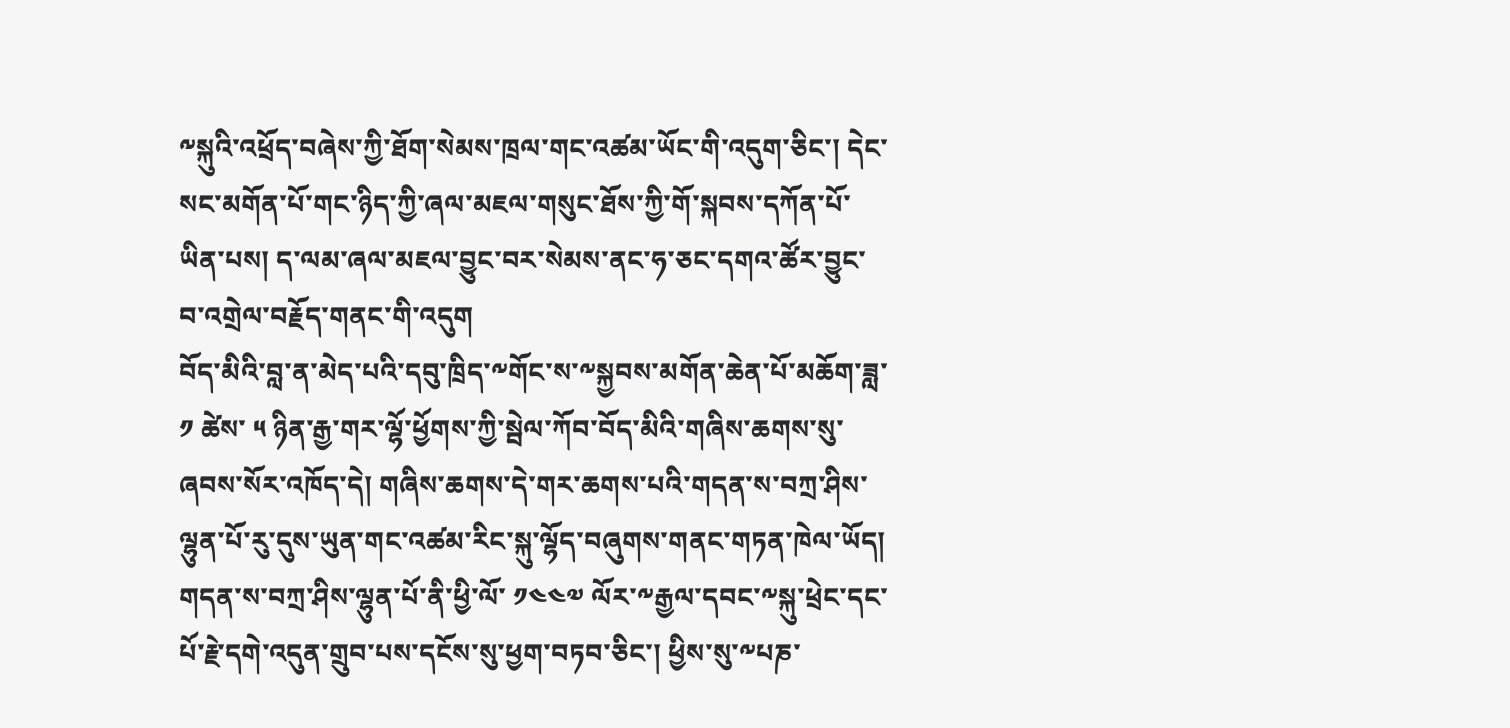༸སྐུའི་འཕྲོད་བཞེས་ཀྱི་ཐོག་སེམས་ཁྲལ་གང་འཚམ་ཡོང་གི་འདུག་ཅིང་། དེང་སང་མགོན་པོ་གང་ཉིད་ཀྱི་ཞལ་མཇལ་གསུང་ཐོས་ཀྱི་གོ་སྐབས་དཀོན་པོ་ཡིན་པས། ད་ལམ་ཞལ་མཇལ་བྱུང་བར་སེམས་ནང་ཧ་ཅང་དགའ་ཚོར་བྱུང་བ་འགྲེལ་བརྗོད་གནང་གི་འདུག
བོད་མིའི་བླ་ན་མེད་པའི་དབུ་ཁྲིད་༸གོང་ས་༸སྐྱབས་མགོན་ཆེན་པོ་མཆོག་ཟླ་ ༡ ཚེས་ ༥ ཉིན་རྒྱ་གར་ལྷོ་ཕྱོགས་ཀྱི་སྦེལ་ཀོབ་བོད་མིའི་གཞིས་ཆགས་སུ་ཞབས་སོར་འཁོད་དེ། གཞིས་ཆགས་དེ་གར་ཆགས་པའི་གདན་ས་བཀྲ་ཤིས་ལྷུན་པོ་རུ་དུས་ཡུན་གང་འཚམ་རིང་སྐུ་ལྷོད་བཞུགས་གནང་གཏན་ཁེལ་ཡོད།
གདན་ས་བཀྲ་ཤིས་ལྷུན་པོ་ནི་ཕྱི་ལོ་ ༡༤༤༧ ལོར་༸རྒྱལ་དབང་༸སྐུ་ཕྲེང་དང་པོ་རྗེ་དགེ་འདུན་གྲུབ་པས་དངོས་སུ་ཕྱག་བཏབ་ཅིང་། ཕྱིས་སུ་༸པཎ་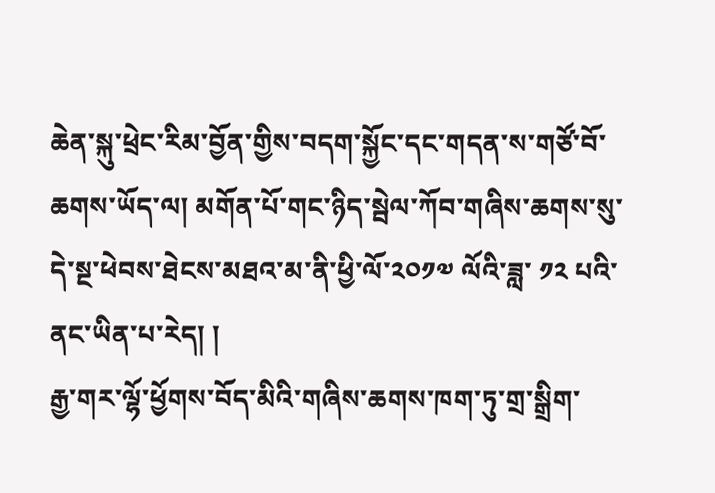ཆེན་སྐུ་ཕྲེང་རིམ་བྱོན་གྱིས་བདག་སྐྱོང་དང་གདན་ས་གཙོ་བོ་ཆགས་ཡོད་ལ། མགོན་པོ་གང་ཉིད་སྦེལ་ཀོབ་གཞིས་ཆགས་སུ་དེ་སྔ་ཕེབས་ཐེངས་མཐའ་མ་ནི་ཕྱི་ལོ་༢༠༡༧ ལོའི་ཟླ་ ༡༢ པའི་ནང་ཡིན་པ་རེད། །
རྒྱ་གར་ལྷོ་ཕྱོགས་བོད་མིའི་གཞིས་ཆགས་ཁག་ཏུ་གྲ་སྒྲིག་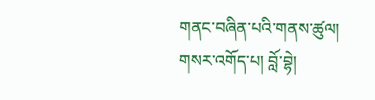གནང་བཞིན་པའི་གནས་ཚུལ།
གསར་འགོད་པ། བློ་བྷེ།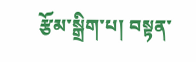རྩོམ་སྒྲིག་པ། བསྟན་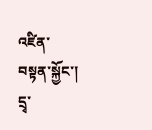འཛིན་བསྟན་སྐྱོང་།
དྲྭ་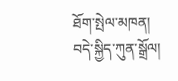ཐོག་སྤེལ་མཁན། བདེ་སྐྱིད་ཀུན་སྒྲོལ།